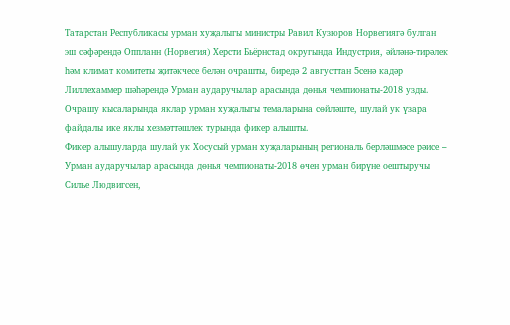Татарстан Республикасы урман хуҗалыгы министры Равил Кузюров Норвегиягә булган эш сәфәрендә Оппланн (Норвегия) Херсти Бьёрнстад округында Индустрия, әйләнә-тирәлек һәм климат комитеты җитәкчесе белән очрашты, биредә 2 августтан 5сенә кадәр Лиллехаммер шәһәрендә Урман аударучылар арасында дөнья чемпионаты-2018 узды.
Очрашу кысаларында яклар урман хуҗалыгы темаларына сөйләште, шулай ук үзара файдалы ике яклы хезмәттәшлек турында фикер алышты.
Фикер алышуларда шулай ук Хосусый урман хуҗаларының региональ берләшмәсе рәисе – Урман аударучылар арасында дөнья чемпионаты-2018 өчен урман бирүне оештыручы Силье Людвигсен,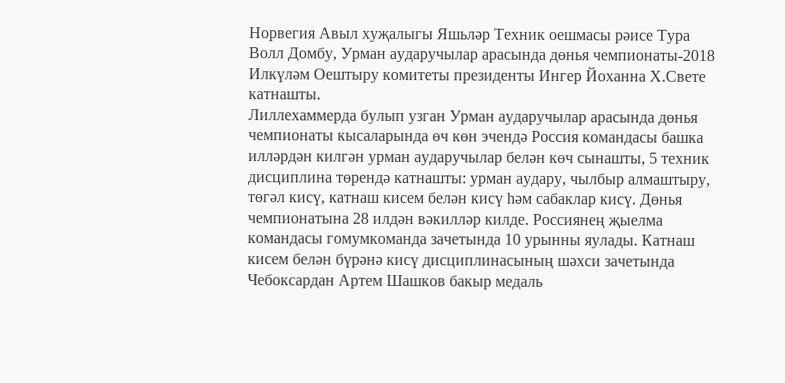Норвегия Авыл хуҗалыгы Яшьләр Техник оешмасы рәисе Тура Волл Домбу, Урман аударучылар арасында дөнья чемпионаты-2018 Илкүләм Оештыру комитеты президенты Ингер Йоханна Х.Свете катнашты.
Лиллехаммерда булып узган Урман аударучылар арасында дөнья чемпионаты кысаларында өч көн эчендә Россия командасы башка илләрдән килгән урман аударучылар белән көч сынашты, 5 техник дисциплина төрендә катнашты: урман аудару, чылбыр алмаштыру, төгәл кисү, катнаш кисем белән кисү һәм сабаклар кисү. Дөнья чемпионатына 28 илдән вәкилләр килде. Россиянең җыелма командасы гомумкоманда зачетында 10 урынны яулады. Катнаш кисем белән бүрәнә кисү дисциплинасының шәхси зачетында Чебоксардан Артем Шашков бакыр медаль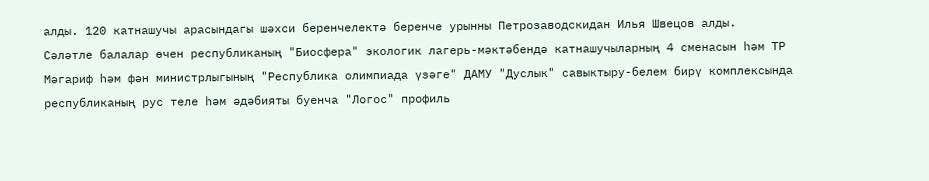алды. 120 катнашучы арасындагы шәхси беренчелектә беренче урынны Петрозаводскидан Илья Швецов алды.
Сәләтле балалар өчен республиканың "Биосфера" экологик лагерь-мәктәбендә катнашучыларның 4 сменасын һәм ТР Мәгариф һәм фән министрлыгының "Республика олимпиада үзәге" ДАМУ "Дуслык" савыктыру-белем бирү комплексында республиканың рус теле һәм әдәбияты буенча "Логос" профиль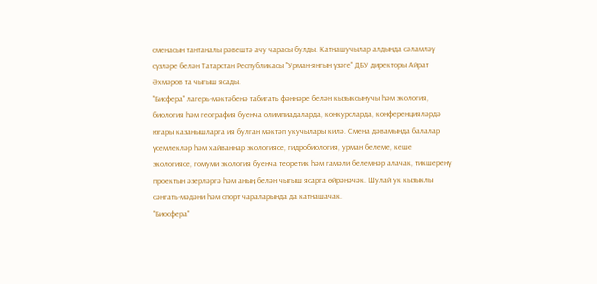сменасын тантаналы рәвештә ачу чарасы булды. Катнашучылар алдында сәламләү сүзләре белән Татарстан Республикасы "Урман-янгын үзәге" ДБУ директоры Айрат Әхмәров та чыгыш ясады.
"Бисфера" лагерь-мәктәбенә табигать фәннәре белән кызыксынучы һәм экология, биология һәм география буенча олимпиадаларда, конкурсларда, конференцияләрдә югары казанышларга ия булган мәктәп укучылары килә. Смена дәвамында балалар үсемлекләр һәм хайваннар экологиясе, гидробиология, урман белеме, кеше экологиясе, гомуми экология буенча теоретик һәм гамәли белемнәр алачак, тикшеренү проектын әзерләргә һәм аның белән чыгыш ясарга өйрәнәчәк. Шулай ук кызыклы сәнгать-мәдәни һәм спорт чараларында да катнашачак.
"Биосфера"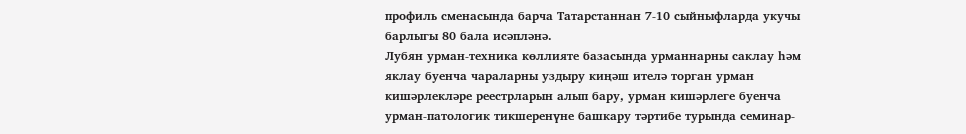профиль сменасында барча Татарстаннан 7-10 сыйныфларда укучы барлыгы 80 бала исәпләнә.
Лубян урман-техника көллияте базасында урманнарны саклау һәм яклау буенча чараларны уздыру киңәш ителә торган урман кишәрлекләре реестрларын алып бару, урман кишәрлеге буенча урман-патологик тикшеренүне башкару тәртибе турында семинар-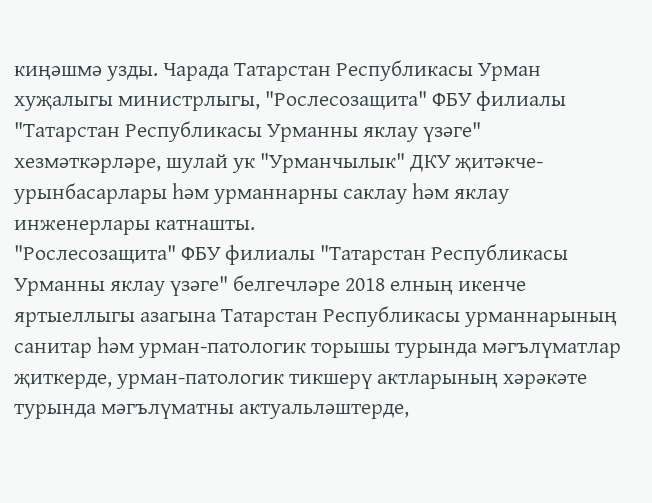киңәшмә узды. Чарада Татарстан Республикасы Урман хуҗалыгы министрлыгы, "Рослесозащита" ФБУ филиалы "Татарстан Республикасы Урманны яклау үзәге" хезмәткәрләре, шулай ук "Урманчылык" ДКУ җитәкче-урынбасарлары һәм урманнарны саклау һәм яклау инженерлары катнашты.
"Рослесозащита" ФБУ филиалы "Татарстан Республикасы Урманны яклау үзәге" белгечләре 2018 елның икенче яртыеллыгы азагына Татарстан Республикасы урманнарының санитар һәм урман-патологик торышы турында мәгълүматлар җиткерде, урман-патологик тикшерү актларының хәрәкәте турында мәгълүматны актуальләштерде,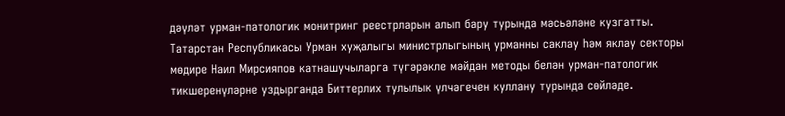дәүләт урман-патологик монитринг реестрларын алып бару турында мәсьәләне кузгатты.
Татарстан Республикасы Урман хуҗалыгы министрлыгының урманны саклау һәм яклау секторы мөдире Наил Мирсияпов катнашучыларга түгәрәкле мәйдан методы белән урман-патологик тикшеренүләрне уздырганда Биттерлих тулылык үлчәгечен куллану турында сөйләде.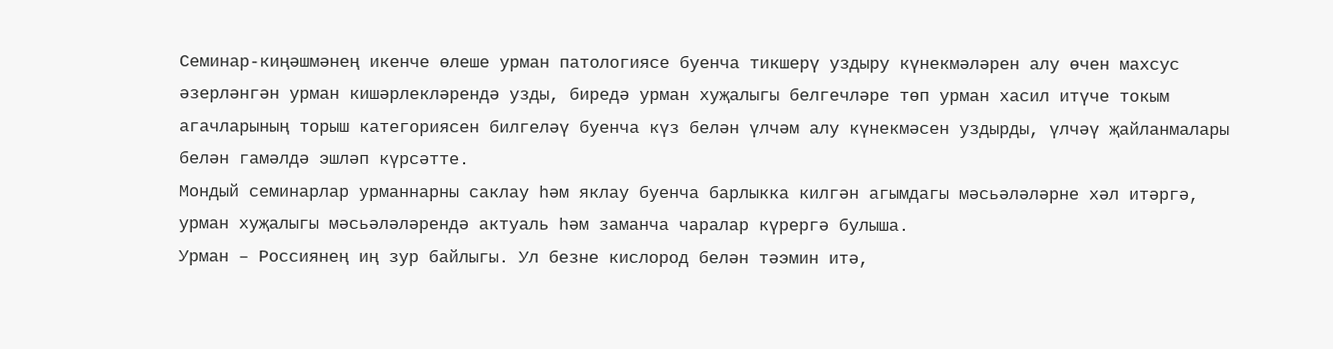Семинар-киңәшмәнең икенче өлеше урман патологиясе буенча тикшерү уздыру күнекмәләрен алу өчен махсус әзерләнгән урман кишәрлекләрендә узды, биредә урман хуҗалыгы белгечләре төп урман хасил итүче токым агачларының торыш категориясен билгеләү буенча күз белән үлчәм алу күнекмәсен уздырды, үлчәү җайланмалары белән гамәлдә эшләп күрсәтте.
Мондый семинарлар урманнарны саклау һәм яклау буенча барлыкка килгән агымдагы мәсьәләләрне хәл итәргә, урман хуҗалыгы мәсьәләләрендә актуаль һәм заманча чаралар күрергә булыша.
Урман – Россиянең иң зур байлыгы. Ул безне кислород белән тәэмин итә,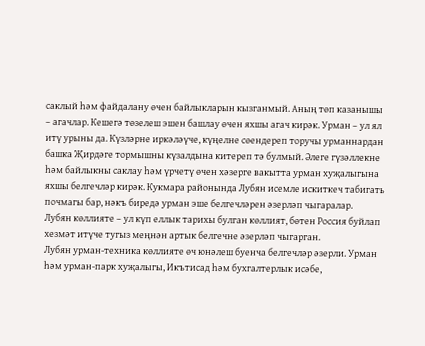саклый һәм файдалану өчен байлыкларын кызганмый. Аның төп казанышы – агачлар. Кешегә төзелеш эшен башлау өчен яхшы агач кирәк. Урман – ул ял итү урыны да. Күзләрне иркәләүче, күңелне сөендереп торучы урманнардан башка Җирдәге тормышны күзалдына китереп тә булмый. Әлеге гүзәллекне һәм байлыкны саклау һәм үрчетү өчен хәзерге вакытта урман хуҗалыгына яхшы белгечләр кирәк. Кукмара районында Лубян исемле искиткеч табигать почмагы бар, нәкъ биредә урман эше белгечләрен әзерләп чыгаралар.
Лубян көллияте – ул күп еллык тарихы булган көллият, бөтен Россия буйлап хезмәт итүче тугыз меңнән артык белгечне әзерләп чыгарган.
Лубян урман-техника көллияте өч юнәлеш буенча белгечләр әзерли. Урман һәм урман-парк хуҗалыгы, Икътисад һәм бухгалтерлык исәбе,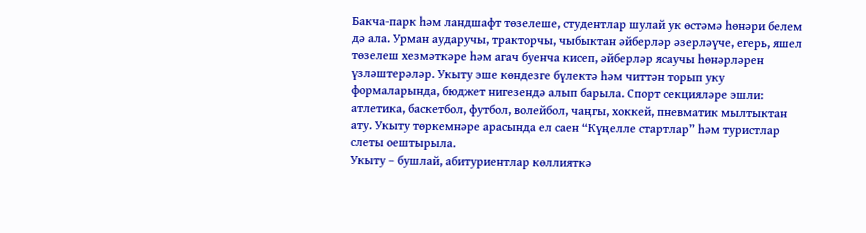Бакча-парк һәм ландшафт төзелеше, студентлар шулай ук өстәмә һөнәри белем дә ала. Урман аударучы, тракторчы, чыбыктан әйберләр әзерләүче, егерь, яшел төзелеш хезмәткәре һәм агач буенча кисеп, әйберләр ясаучы һөнәрләрен үзләштерәләр. Укыту эше көндезге бүлектә һәм читтән торып уку формаларында, бюджет нигезендә алып барыла. Спорт секцияләре эшли: атлетика, баскетбол, футбол, волейбол, чаңгы, хоккей, пневматик мылтыктан ату. Укыту төркемнәре арасында ел саен “Күңелле стартлар” һәм туристлар слеты оештырыла.
Укыту – бушлай, абитуриентлар көллияткә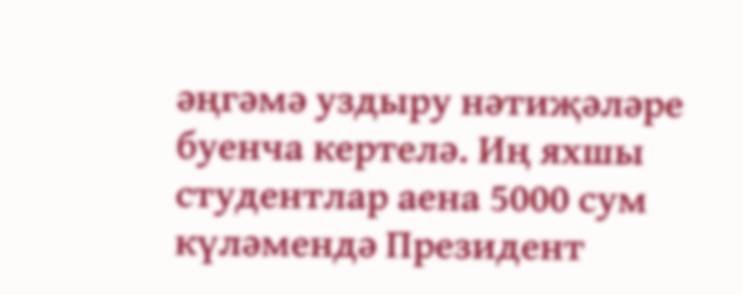әңгәмә уздыру нәтиҗәләре буенча кертелә. Иң яхшы студентлар аена 5000 сум күләмендә Президент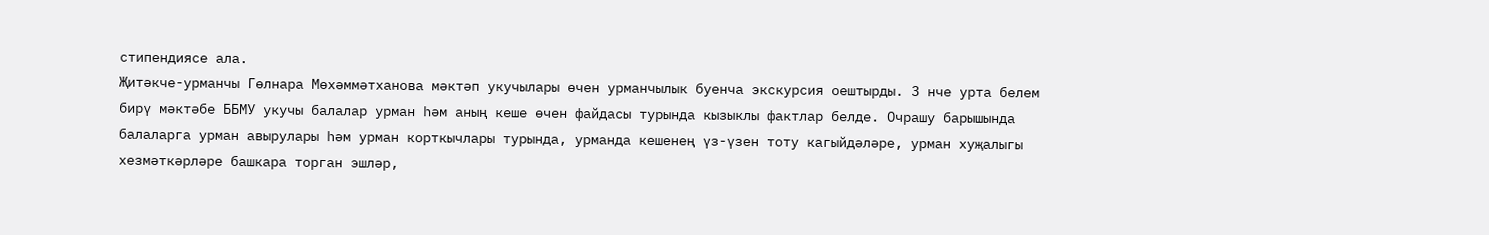стипендиясе ала.
Җитәкче-урманчы Гөлнара Мөхәммәтханова мәктәп укучылары өчен урманчылык буенча экскурсия оештырды. 3 нче урта белем бирү мәктәбе ББМУ укучы балалар урман һәм аның кеше өчен файдасы турында кызыклы фактлар белде. Очрашу барышында балаларга урман авырулары һәм урман корткычлары турында, урманда кешенең үз-үзен тоту кагыйдәләре, урман хуҗалыгы хезмәткәрләре башкара торган эшләр,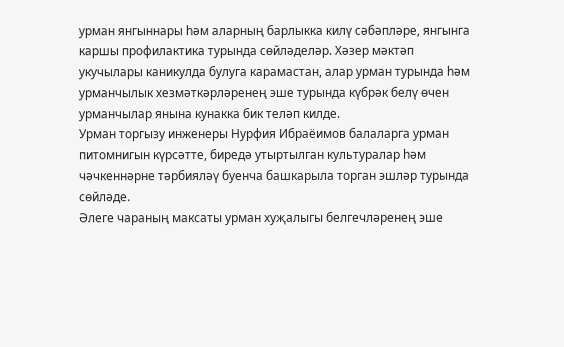урман янгыннары һәм аларның барлыкка килү сәбәпләре, янгынга каршы профилактика турында сөйләделәр. Хәзер мәктәп укучылары каникулда булуга карамастан, алар урман турында һәм урманчылык хезмәткәрләренең эше турында күбрәк белү өчен урманчылар янына кунакка бик теләп килде.
Урман торгызу инженеры Нурфия Ибраёимов балаларга урман питомнигын күрсәтте, биредә утыртылган культуралар һәм чәчкеннәрне тәрбияләү буенча башкарыла торган эшләр турында сөйләде.
Әлеге чараның максаты урман хуҗалыгы белгечләренең эше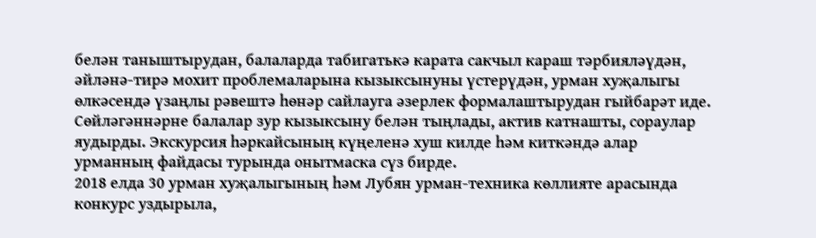белән таныштырудан, балаларда табигатькә карата сакчыл караш тәрбияләүдән, әйләнә-тирә мохит проблемаларына кызыксынуны үстерүдән, урман хуҗалыгы өлкәсендә үзаңлы рәвештә һөнәр сайлауга әзерлек формалаштырудан гыйбарәт иде. Сөйләгәннәрне балалар зур кызыксыну белән тыңлады, актив катнашты, сораулар яудырды. Экскурсия һәркайсының күңеленә хуш килде һәм киткәндә алар урманның файдасы турында онытмаска сүз бирде.
2018 елда 30 урман хуҗалыгының һәм Лубян урман-техника көллияте арасында конкурс уздырыла,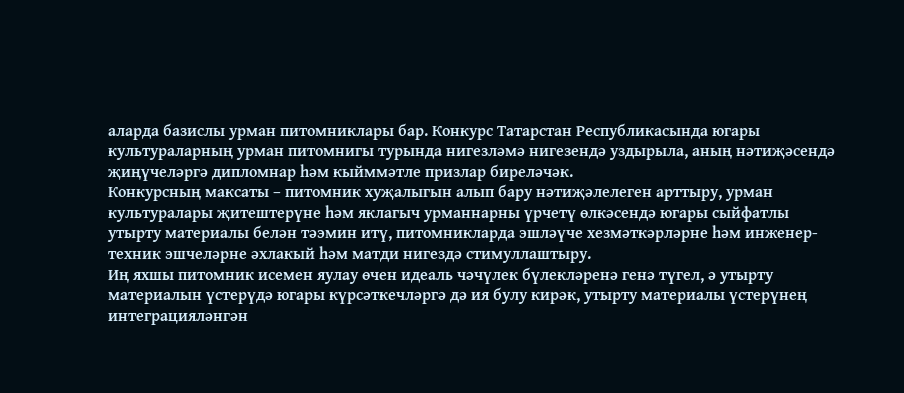аларда базислы урман питомниклары бар. Конкурс Татарстан Республикасында югары культураларның урман питомнигы турында нигезләмә нигезендә уздырыла, аның нәтиҗәсендә җиңүчеләргә дипломнар һәм кыйммәтле призлар биреләчәк.
Конкурсның максаты – питомник хуҗалыгын алып бару нәтиҗәлелеген арттыру, урман культуралары җитештерүне һәм яклагыч урманнарны үрчетү өлкәсендә югары сыйфатлы утырту материалы белән тәэмин итү, питомникларда эшләүче хезмәткәрләрне һәм инженер-техник эшчеләрне әхлакый һәм матди нигездә стимуллаштыру.
Иң яхшы питомник исемен яулау өчен идеаль чәчүлек бүлекләренә генә түгел, ә утырту материалын үстерүдә югары күрсәткечләргә дә ия булу кирәк, утырту материалы үстерүнең интеграцияләнгән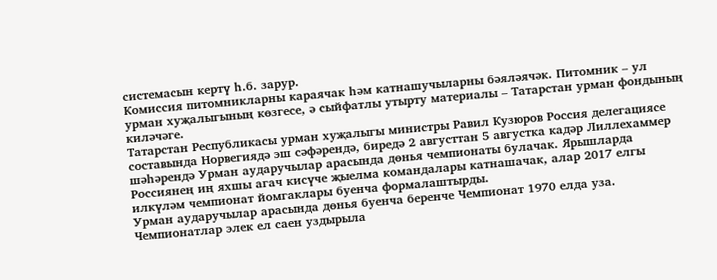системасын кертү һ.б. зарур.
Комиссия питомникларны караячак һәм катнашучыларны бәяләячәк. Питомник – ул урман хуҗалыгының көзгесе, ә сыйфатлы утырту материалы – Татарстан урман фондының киләчәге.
Татарстан Республикасы урман хуҗалыгы министры Равил Кузюров Россия делегациясе составында Норвегиядә эш сәфәрендә, биредә 2 августтан 5 августка кадәр Лиллехаммер шәһәрендә Урман аударучылар арасында дөнья чемпионаты булачак. Ярышларда Россиянең иң яхшы агач кисүче җыелма командалары катнашачак, алар 2017 елгы илкүләм чемпионат йомгаклары буенча формалаштырды.
Урман аударучылар арасында дөнья буенча беренче Чемпионат 1970 елда уза. Чемпионатлар элек ел саен уздырыла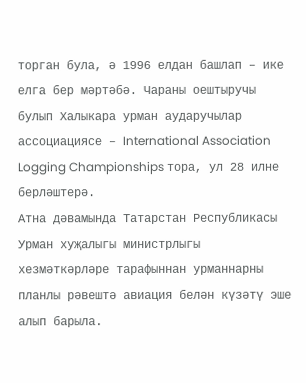торган була, ә 1996 елдан башлап – ике елга бер мәртәбә. Чараны оештыручы булып Халыкара урман аударучылар ассоциациясе – International Association Logging Championships тора, ул 28 илне берләштерә.
Атна дәвамында Татарстан Республикасы Урман хуҗалыгы министрлыгы хезмәткәрләре тарафыннан урманнарны планлы рәвештә авиация белән күзәтү эше алып барыла.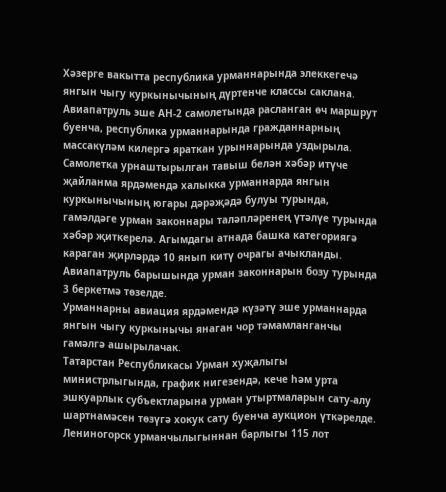Хәзерге вакытта республика урманнарында элеккегечә янгын чыгу куркынычының дүртенче классы саклана. Авиапатруль эше АН-2 самолетында расланган өч маршрут буенча, республика урманнарында гражданнарның массакүләм килергә яраткан урыннарында уздырыла. Самолетка урнаштырылган тавыш белән хәбәр итүче җайланма ярдәмендә халыкка урманнарда янгын куркынычының югары дәрәҗәдә булуы турында, гамәлдәге урман законнары таләпләренең үтәлүе турында хәбәр җиткерелә. Агымдагы атнада башка категориягә караган җирләрдә 10 янып китү очрагы ачыкланды. Авиапатруль барышында урман законнарын бозу турында 3 беркетмә төзелде.
Урманнарны авиация ярдәмендә күзәтү эше урманнарда янгын чыгу куркынычы янаган чор тәмамланганчы гамәлгә ашырылачак.
Татарстан Республикасы Урман хуҗалыгы министрлыгында, график нигезендә, кече һәм урта эшкуарлык субъектларына урман утыртмаларын сату-алу шартнамәсен төзүгә хокук сату буенча аукцион үткәрелде. Лениногорск урманчылыгыннан барлыгы 115 лот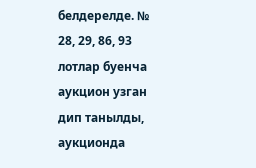белдерелде. № 28, 29, 86, 93 лотлар буенча аукцион узган дип танылды, аукционда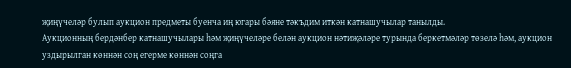җиңүчеләр булып аукцион предметы буенча иң югары бәяне тәкъдим иткән катнашучылар танылды.
Аукционның бердәнбер катнашучылары һәм җиңүчеләре белән аукцион нәтиҗәләре турында беркетмәләр төзелә һәм, аукцион уздырылган көннән соң егерме көннән соңга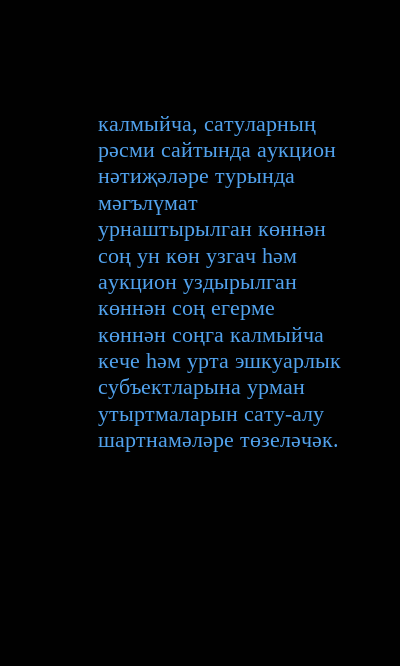калмыйча, сатуларның рәсми сайтында аукцион нәтиҗәләре турында мәгълүмат урнаштырылган көннән соң ун көн узгач һәм аукцион уздырылган көннән соң егерме көннән соңга калмыйча кече һәм урта эшкуарлык субъектларына урман утыртмаларын сату-алу шартнамәләре төзеләчәк.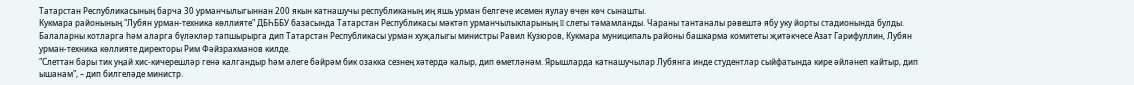Татарстан Республикасының барча 30 урманчылыгыннан 200 якын катнашучы республиканың иң яшь урман белгече исемен яулау өчен көч сынашты.
Кукмара районының "Лубян урман-техника көллияте" ДБҺББУ базасында Татарстан Республикасы мәктәп урманчылыкларының II слеты тәмамланды. Чараны тантаналы рәвештә ябу уку йорты стадионында булды. Балаларны котларга һәм аларга бүләкләр тапшырырга дип Татарстан Республикасы урман хуҗалыгы министры Равил Кузюров, Кукмара муниципаль районы башкарма комитеты җитәкчесе Азат Гарифуллин, Лубян урман-техника көллияте директоры Рим Фәйзрахманов килде.
"Слеттан бары тик уңай хис-кичерешләр генә калгандыр һәм әлеге бәйрәм бик озакка сезнең хәтердә калыр, дип өметләнәм. Ярышларда катнашучылар Лубянга инде студентлар сыйфатында кире әйләнеп кайтыр, дип ышанам", – дип билгеләде министр.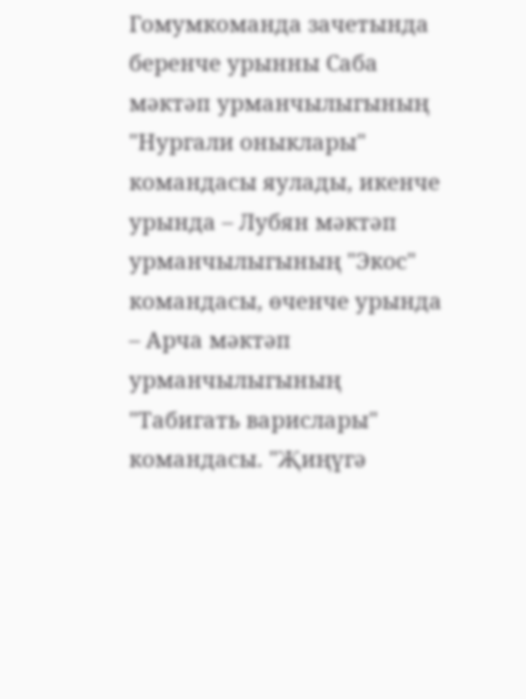Гомумкоманда зачетында беренче урынны Саба мәктәп урманчылыгының "Нургали оныклары" командасы яулады, икенче урында – Лубян мәктәп урманчылыгының "Экос" командасы, өченче урында – Арча мәктәп урманчылыгының "Табигать варислары" командасы. "Җиңүгә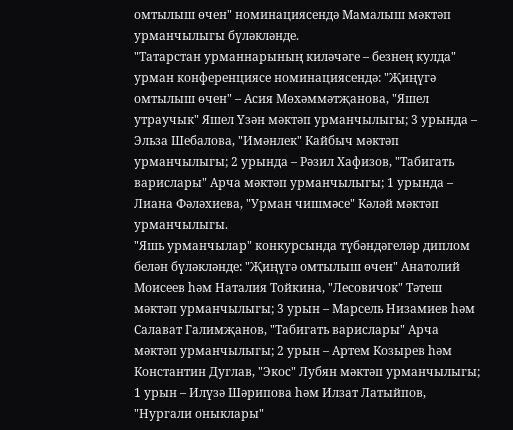омтылыш өчен" номинациясендә Мамалыш мәктәп урманчылыгы бүләкләнде.
"Татарстан урманнарының киләчәге – безнең кулда" урман конференциясе номинациясендә: "Җиңүгә омтылыш өчен" – Асия Мөхәммәтҗанова, "Яшел утраучык" Яшел Үзән мәктәп урманчылыгы; 3 урында – Эльза Шебалова, "Имәнлек" Кайбыч мәктәп урманчылыгы; 2 урында – Рәзил Хафизов, "Табигать варислары" Арча мәктәп урманчылыгы; 1 урында – Лиана Фәләхиева, "Урман чишмәсе" Кәләй мәктәп урманчылыгы.
"Яшь урманчылар" конкурсында түбәндәгеләр диплом белән бүләкләнде: "Җиңүгә омтылыш өчен" Анатолий Моисеев һәм Наталия Тойкина, "Лесовичок" Тәтеш мәктәп урманчылыгы; 3 урын – Марсель Низамиев һәм Салават Галимҗанов, "Табигать варислары" Арча мәктәп урманчылыгы; 2 урын – Артем Козырев һәм Константин Дуглав, "Экос" Лубян мәктәп урманчылыгы; 1 урын – Илүзә Шәрипова һәм Илзат Латыйпов, "Нургали оныклары"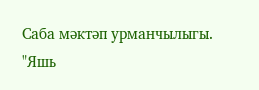Саба мәктәп урманчылыгы.
"Яшь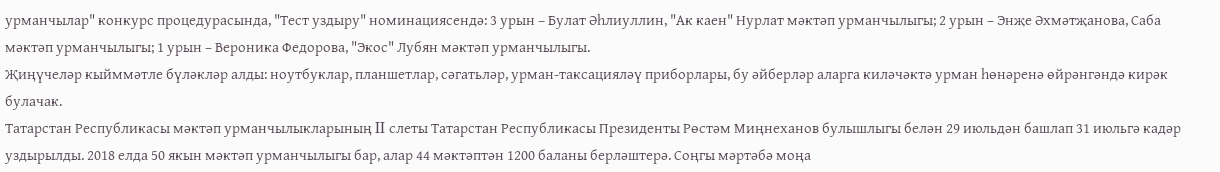урманчылар" конкурс процедурасында, "Тест уздыру" номинациясендә: 3 урын – Булат Әһлиуллин, "Ак каен" Нурлат мәктәп урманчылыгы; 2 урын – Энҗе Әхмәтҗанова, Саба мәктәп урманчылыгы; 1 урын – Вероника Федорова, "Экос" Лубян мәктәп урманчылыгы.
Җиңүчеләр кыйммәтле бүләкләр алды: ноутбуклар, планшетлар, сәгатьләр, урман-таксацияләү приборлары, бу әйберләр аларга киләчәктә урман һөнәренә өйрәнгәндә кирәк булачак.
Татарстан Республикасы мәктәп урманчылыкларының II слеты Татарстан Республикасы Президенты Рөстәм Миңнеханов булышлыгы белән 29 июльдән башлап 31 июльгә кадәр уздырылды. 2018 елда 50 якын мәктәп урманчылыгы бар, алар 44 мәктәптән 1200 баланы берләштерә. Соңгы мәртәбә моңа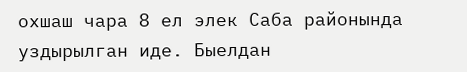охшаш чара 8 ел элек Саба районында уздырылган иде. Быелдан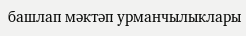башлап мәктәп урманчылыклары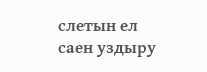слетын ел саен уздыру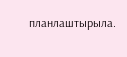планлаштырыла.